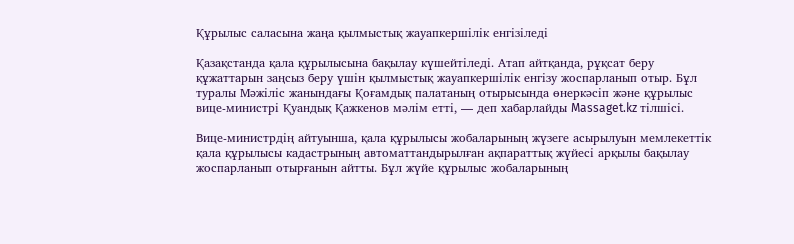Құрылыс саласына жаңа қылмыстық жауапкершілік енгізіледі

Қазақстанда қала құрылысына бақылау күшейтіледі. Атап айтқанда, рұқсат беру құжаттарын заңсыз беру үшін қылмыстық жауапкершілік енгізу жоспарланып отыр. Бұл туралы Мәжіліс жанындағы Қоғамдық палатаның отырысында өнеркәсіп және құрылыс вице-министрі Қуандық Қажкенов мәлім етті, — деп хабарлайды Massaget.kz тілшісі.

Вице-министрдің айтуынша, қала құрылысы жобаларының жүзеге асырылуын мемлекеттік қала құрылысы кадастрының автоматтандырылған ақпараттық жүйесі арқылы бақылау жоспарланып отырғанын айтты. Бұл жүйе құрылыс жобаларының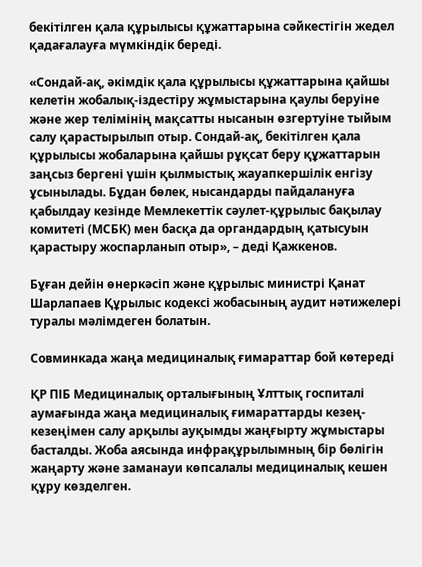бекітілген қала құрылысы құжаттарына сәйкестігін жедел қадағалауға мүмкіндік береді.

«Сондай-ақ, әкімдік қала құрылысы құжаттарына қайшы келетін жобалық-іздестіру жұмыстарына қаулы беруіне және жер телімінің мақсатты нысанын өзгертуіне тыйым салу қарастырылып отыр. Сондай-ақ, бекітілген қала құрылысы жобаларына қайшы рұқсат беру құжаттарын заңсыз бергені үшін қылмыстық жауапкершілік енгізу ұсынылады. Бұдан бөлек, нысандарды пайдалануға қабылдау кезінде Мемлекеттік сәулет-құрылыс бақылау комитеті (МСБК) мен басқа да органдардың қатысуын қарастыру жоспарланып отыр», – деді Қажкенов.

Бұған дейін өнеркәсіп және құрылыс министрі Қанат Шарлапаев Құрылыс кодексі жобасының аудит нәтижелері туралы мәлімдеген болатын.

Совминкада жаңа медициналық ғимараттар бой көтереді

ҚР ПІБ Медициналық орталығының Ұлттық госпиталі аумағында жаңа медициналық ғимараттарды кезең-кезеңімен салу арқылы ауқымды жаңғырту жұмыстары басталды. Жоба аясында инфрақұрылымның бір бөлігін жаңарту және заманауи көпсалалы медициналық кешен құру көзделген.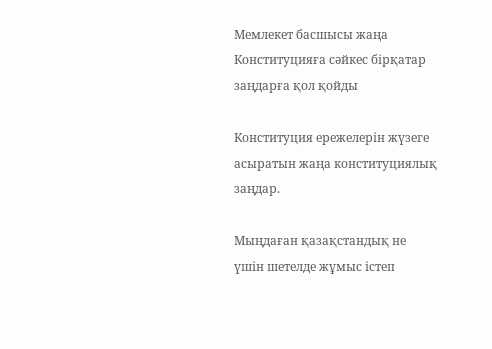Мемлекет басшысы жаңа Конституцияға сәйкес бірқатар заңдарға қол қойды

Конституция ережелерін жүзеге асыратын жаңа конституциялық заңдар.

Мыңдаған қазақстандық не үшін шетелде жұмыс істеп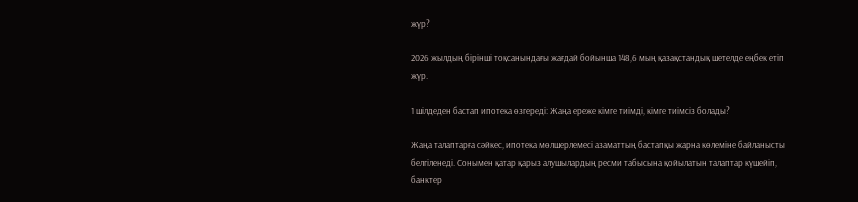жүр?

2026 жылдың бірінші тоқсанындағы жағдай бойынша 148,6 мың қазақстандық шетелде еңбек етіп жүр.

1 шілдеден бастап ипотека өзгереді: Жаңа ереже кімге тиімді, кімге тиімсіз болады?

Жаңа талаптарға сәйкес, ипотека мөлшерлемесі азаматтың бастапқы жарна көлеміне байланысты белгіленеді. Сонымен қатар қарыз алушылардың ресми табысына қойылатын талаптар күшейіп, банктер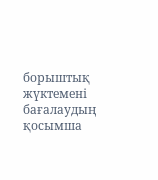борыштық жүктемені бағалаудың қосымша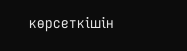көрсеткішін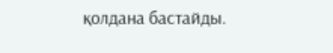қолдана бастайды.